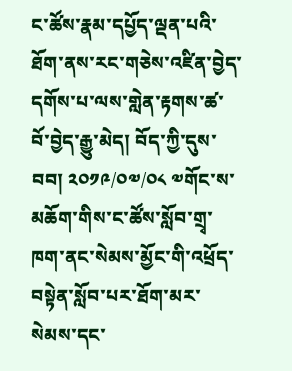ང་ཚོས་རྣམ་དཔྱོད་ལྡན་པའི་ཐོག་ནས་རང་གཅེས་འཛིན་བྱེད་དགོས་པ་ལས་གླེན་རྟགས་ཚ་བོ་བྱེད་རྒྱུ་མེད། བོད་ཀྱི་དུས་བབ། ༢༠༡༩/༠༧/༠༨ ༧གོང་ས་མཆོག་གིས་ང་ཚོས་སློབ་གྲྭ་ཁག་ནང་སེམས་མྱོང་གི་འཕྲོད་བསྟེན་སློབ་པར་ཐོག་མར་སེམས་དང་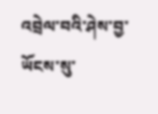འབྲེལ་བའི་ཤེས་བྱ་ཡོངས་སུ་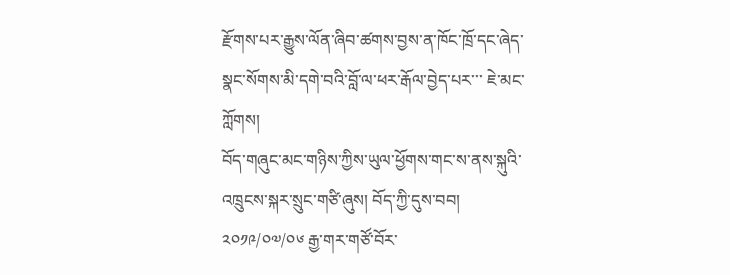རྫོགས་པར་རྒྱུས་ལོན་ཞིབ་ཚགས་བྱས་ན་ཁོང་ཁྲོ་དང་ཞེད་སྣང་སོགས་མི་དགེ་བའི་བློ་ལ་ཕར་རྒོལ་བྱེད་པར་་་ ཇེ་མང་ཀློགས།
བོད་གཞུང་མང་གཉིས་ཀྱིས་ཡུལ་ཕྱོགས་གང་ས་ནས་སྐུའི་འཁྲུངས་སྐར་སྲུང་གཙི་ཞུས། བོད་ཀྱི་དུས་བབ། ༢༠༡༩/༠༧/༠༦ རྒྱ་གར་གཙོ་བོར་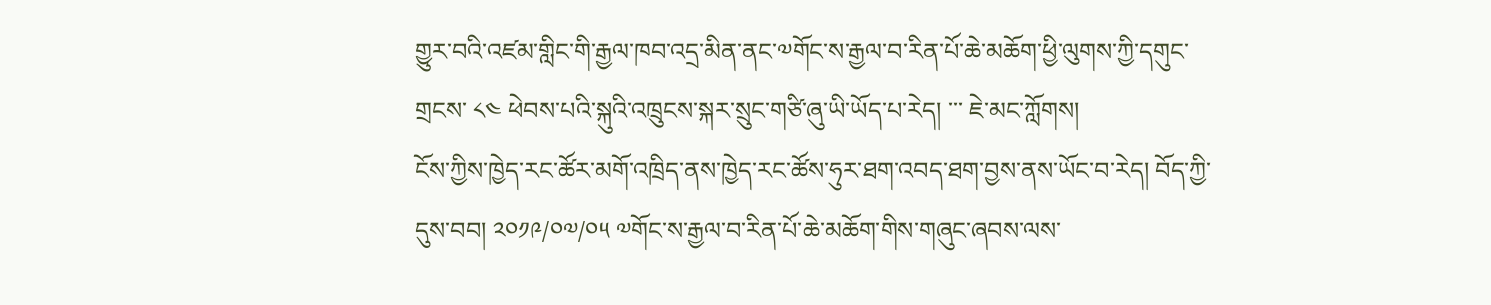གྱུར་བའི་འཛམ་གླིང་གི་རྒྱལ་ཁབ་འདྲ་མིན་ནང་༧གོང་ས་རྒྱལ་བ་རིན་པོ་ཆེ་མཆོག་ཕྱི་ལུགས་ཀྱི་དགུང་གྲངས་ ༨༤ ཕེབས་པའི་སྐུའི་འཁྲུངས་སྐར་སྲུང་གཙི་ཞུ་ཡི་ཡོད་པ་རེད། ་་་ ཇེ་མང་ཀློགས།
ངོས་ཀྱིས་ཁྱེད་རང་ཚོར་མགོ་འཁྲིད་ནས་ཁྱེད་རང་ཚོས་ཧུར་ཐག་འབད་ཐག་བྱས་ནས་ཡོང་བ་རེད། བོད་ཀྱི་དུས་བབ། ༢༠༡༩/༠༧/༠༥ ༧གོང་ས་རྒྱལ་བ་རིན་པོ་ཆེ་མཆོག་གིས་གཞུང་ཞབས་ལས་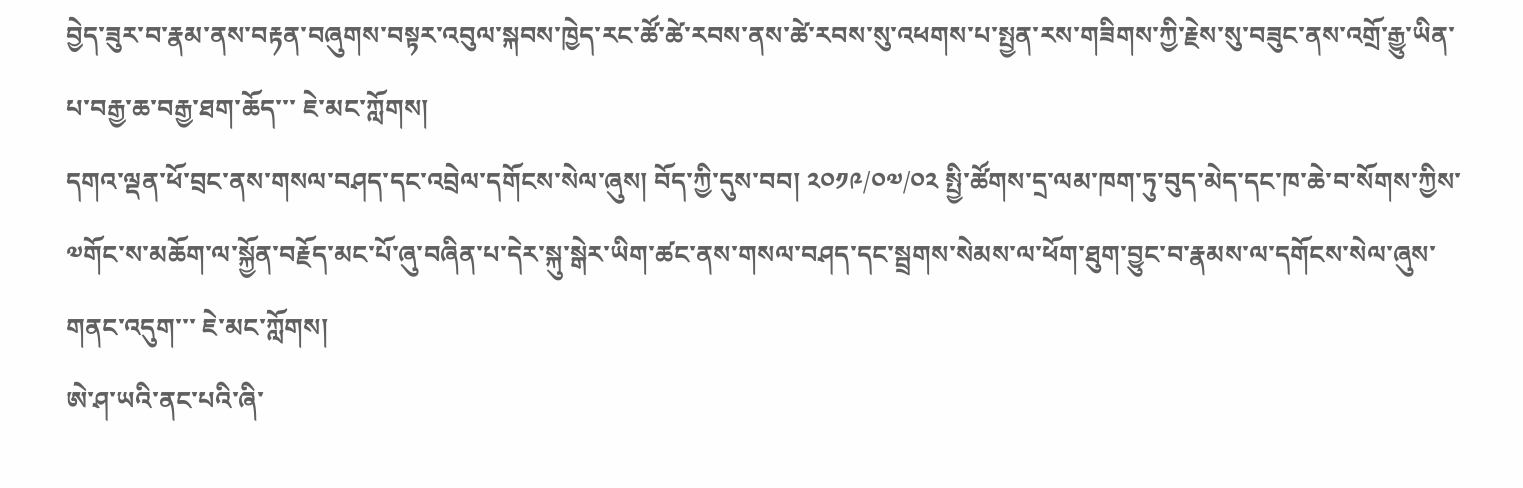བྱེད་ཟུར་བ་རྣམ་ནས་བརྟན་བཞུགས་བསྟར་འབུལ་སྐབས་ཁྱེད་རང་ཚོ་ཚེ་རབས་ནས་ཚེ་རབས་སུ་འཕགས་པ་སྤྱན་རས་གཟིགས་ཀྱི་རྗེས་སུ་བཟུང་ནས་འགྲོ་རྒྱུ་ཡིན་པ་བརྒྱ་ཆ་བརྒྱ་ཐག་ཆོད་་་ ཇེ་མང་ཀློགས།
དགའ་ལྡན་ཕོ་བྲང་ནས་གསལ་བཤད་དང་འབྲེལ་དགོངས་སེལ་ཞུས། བོད་ཀྱི་དུས་བབ། ༢༠༡༩/༠༧/༠༢ སྤྱི་ཚོགས་དྲ་ལམ་ཁག་ཏུ་བུད་མེད་དང་ཁ་ཆེ་བ་སོགས་ཀྱིས་༧གོང་ས་མཆོག་ལ་སྐྱོན་བརྗོད་མང་པོ་ཞུ་བཞིན་པ་དེར་སྐུ་སྒེར་ཡིག་ཚང་ནས་གསལ་བཤད་དང་སྦྲགས་སེམས་ལ་ཕོག་ཐུག་བྱུང་བ་རྣམས་ལ་དགོངས་སེལ་ཞུས་གནང་འདུག་་་ ཇེ་མང་ཀློགས།
ཨེ་ཤ་ཡའི་ནང་པའི་ཞི་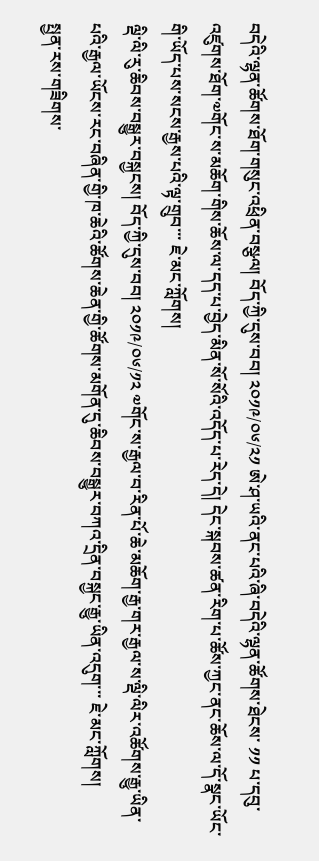བདེའི་ལྷན་ཚོགས་ཐོག་གསུང་འཕྲིན་བསྩལ། བོད་ཀྱི་དུས་བབ། ༢༠༡༩/༠༦/༢༡ ཨེ་ཤ་ཡའི་ནང་པའི་ཞི་བདེའི་ལྷན་ཚོགས་ཐེངས་ ༡༡ པ་དབུ་འཛུགས་ཐོག་༧གོང་ས་མཆོག་གིས་ཆོས་ལ་དད་པ་བྱེད་མིན་སོ་སོའི་འདོད་པ་རེད་དེ། དེང་སྐབས་ཚན་རིག་པ་ཚོས་ཀྱང་ནང་ཆོས་ལ་དོ་སྣང་ཡོང་གི་ཡོད་པས་སངས་རྒྱས་པའི་ལྟ་གྲུབ་་་ ཇེ་མང་ཀློགས།
ལྡི་ལི་རུ་ཆིབས་བསྒྱུར་བསྐྱངས། བོད་ཀྱི་དུས་བབ། ༢༠༡༩/༠༦/༡༢ ༧གོང་ས་རྒྱལ་བ་རིན་པོ་ཆེ་མཆོག་རྒྱ་གར་རྒྱལ་ས་ལྡི་ལིར་འཚོགས་རྒྱུ་ཡིན་པའི་རྒྱལ་ཡོངས་རང་བཞིན་གྱི་ཁ་ཆེའི་ཚོགས་ཆེན་གྱི་ཚོགས་མགོན་དུ་ཆིབས་བསྒྱུར་བཀའ་དྲིན་བསྐྱང་རྒྱུ་ཡིན་འདུག་་་ ཇེ་མང་ཀློགས།
སྤྱན་རས་གཟིགས་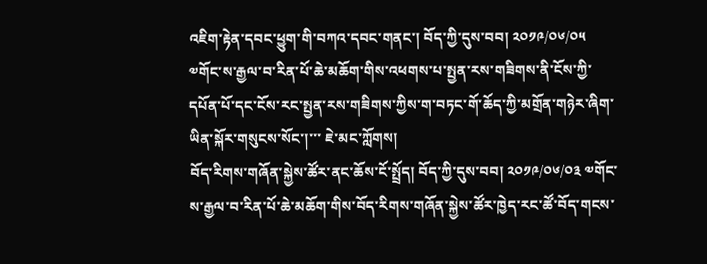འཇིག་རྟེན་དབང་ཕྱུག་གི་བཀའ་དབང་གནང་། བོད་ཀྱི་དུས་བབ། ༢༠༡༩/༠༦/༠༥ ༧གོང་ས་རྒྱལ་བ་རིན་པོ་ཆེ་མཆོག་གིས་འཕགས་པ་སྤྱན་རས་གཟིགས་ནི་ངོས་ཀྱི་དཔོན་པོ་དང་ངོས་རང་སྤྱན་རས་གཟིགས་ཀྱིས་ག་བཏང་གོ་ཆོད་ཀྱི་མགྲོན་གཉེར་ཞིག་ཡིན་སྐོར་གསུངས་སོང་།་་་ ཇེ་མང་ཀློགས།
བོད་རིགས་གཞོན་སྐྱེས་ཚོར་ནང་ཆོས་ངོ་སྤྲོད། བོད་ཀྱི་དུས་བབ། ༢༠༡༩/༠༦/༠༣ ༧གོང་ས་རྒྱལ་བ་རིན་པོ་ཆེ་མཆོག་གིས་བོད་རིགས་གཞོན་སྐྱེས་ཚོར་ཁྱེད་རང་ཚོ་བོད་གངས་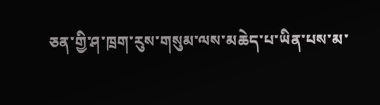ཅན་གྱི་ཤ་ཁྲག་རུས་གསུམ་ལས་མཆེད་པ་ཡིན་པས་མ་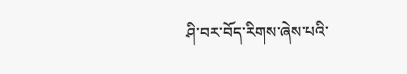ཤི་བར་བོད་རིགས་ཞེས་པའི་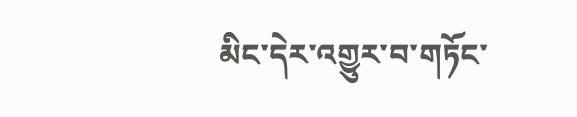མིང་དེར་འགྱུར་བ་གཏོང་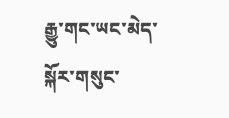རྒྱུ་གང་ཡང་མེད་སྐོར་གསུང་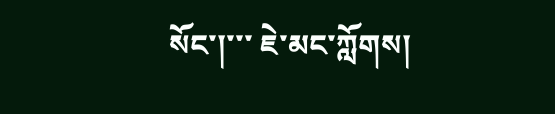སོང་།་་་ ཇེ་མང་ཀློགས།